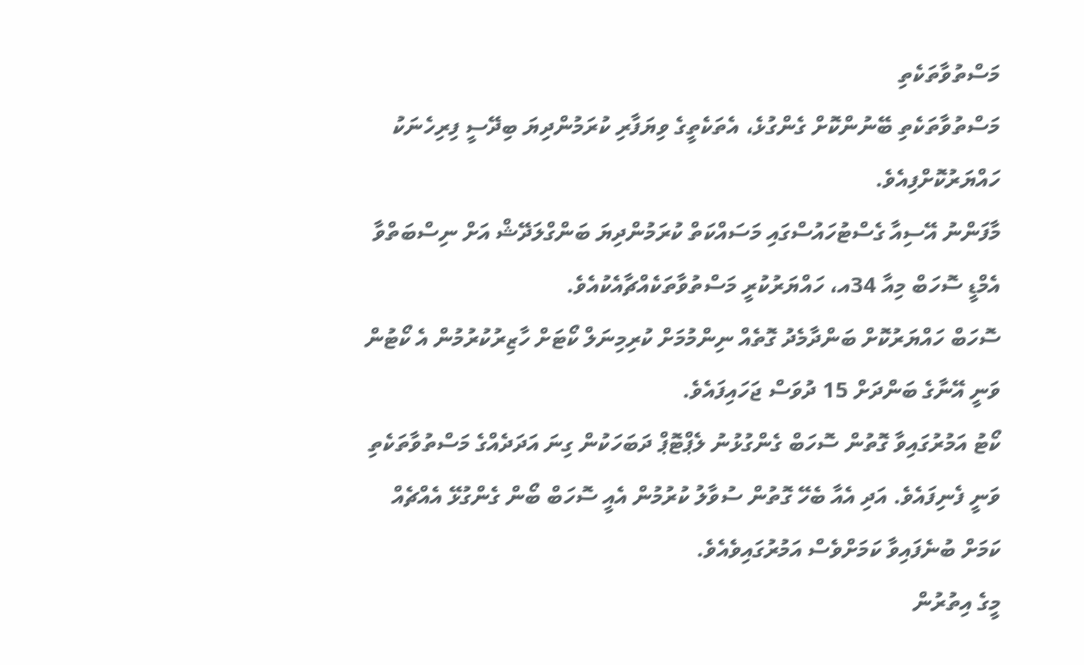މަސްތުވާތަކެތި
މަސްތުވާތަކެތި ބޭނުންކޮށް ގެންގުޅެ، އެތަކެތީގެ ވިޔަފާރި ކުރަމުންދިޔަ ބިދޭސީ ފިރިހެނަކު ހައްޔަރުކޮށްފިއެވެ.
މާފަންނު އޭސިއާ ގެސްޓުހައުސްގައި މަސައްކަތް ކުރަމުންދިޔަ ބަންގްލަދޭޝް އަށް ނިސްބަތްވާ އެމްޑީ ސޮހަބް މިއާ 34އ، ހައްޔަރުކުރީ މަސްތުވާތަކެއްޗާއެކުއެވެ.
ސޮހަބް ހައްޔަރުކޮށް ބަންދާމެދު ގޮތެއް ނިންމުމަށް ކުރިމިނަލް ކޯޓަށް ހާޒިރުކުރުމުން އެ ކޯޓުން ވަނީ އޭނާގެ ބަންދަށް 15 ދުވަސް ޖަހައިފައެވެ.
ކޯޓު އަމުރުގައިވާ ގޮތުން ސޮހަބް ގެންގުޅުނު ލެޕްޓޮޕް ދަބަހަކުން ގިނަ އަދަދެއްގެ މަސްތުވާތަކެތި ވަނީ ފެނިފައެވެ. އަދި އެއާ ބެހޭ ގޮތުން ސުވާލު ކުރުމުން އެއީ ސޮހަބް ބޯން ގެންގުޅޭ އެއްޗެއް ކަމަށް ބުނެފައިވާ ކަމަށްވެސް އަމުރުގައިވެއެވެ.
މީގެ އިތުރުން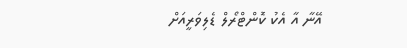އޭނާ އާ އެކު ކޮންޓްރޯލް ޑެލިވަރީއަށް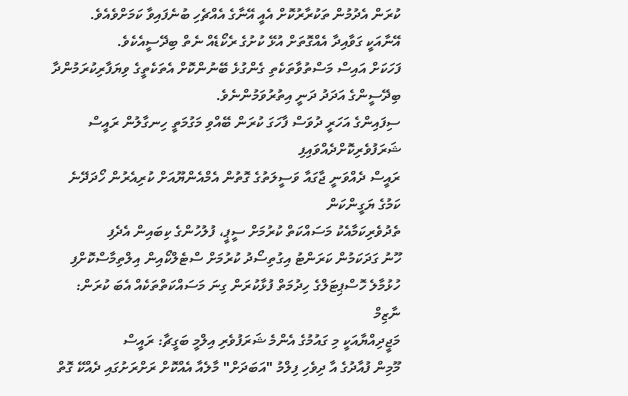ކުރަން އެދުމުން ތަކުރާރުކޮށް އެއީ އޭނާގެ އެއްޗެހި ބުނެފައިވާ ކަމަށްވެއެވެ.
އޭނާއަކީ ގަވާއިދާ އެއްގޮތަށް އުޅޭ ކުށުގެ ރެކޯޑެއް ނެތް ބިދޭސީއެކެވެ.
ފަހަކަށް އައިސް މަސްތުވާތަކެތި ގެންގުޅެ ބޭނުންކޮށް އެތަކެތީގެ ވިޔަފާރިކުރަމުންދާ ބިދޭސީންގެ އަދަދު ދަނީ އިތުރުވަމުންނެވެ.
ސިފައިންގެ އަހަރީ ދުވަސް ފާހަގަ ކުރަން ބޭއްވި މަގުމަތީ ހިނގާލުން ރައީސް ޝަރަފުވެރިކޮށްދެއްވައިފި
ރައީސް ދެއްވަނީ ޖާގައާ ވަސީލަތުގެ ގޮތުން އެމްއެންޔޫއަށް ކުރިއެރުން ހޯދަދޭނެ ކަމުގެ ޔަގީންކަން
ތެދުވެރިކަމާއެކު މަސައްކަތް ކުރުމަށް ސީޕީ، ފުލުހުންގެ ކިބައިން އެދެފި
ހޫނު ގަދަކަމުން ކަރަންޓު އިގުތިސޯދު ކުރުމަށް ސްޓެލްކޯއިން އިލްތިމާސްކޮށްފި
ހުޅުމާލެ ހޮސްޕިޓަލްގެ ހިދުމަތް ފުޅާކުރަން ގިނަ މަސައްކަތްތަކެއް އެބަ ކުރަން: ނާޒިމް
މަޖީދިއްޔާއަކީ މި ގައުމުގެ އެންމެ ޝަރަފުވެރި އިލްމީ ބަގީޗާ: ރައީސް
މޫމިން ފުއާދުގެ އާ ދިވެހި ފިލްމު "އަބަދަށް" މާލެއާ އެއްކޮށް ރަށްރަށުގައި ދެއްކޭ ގޮތް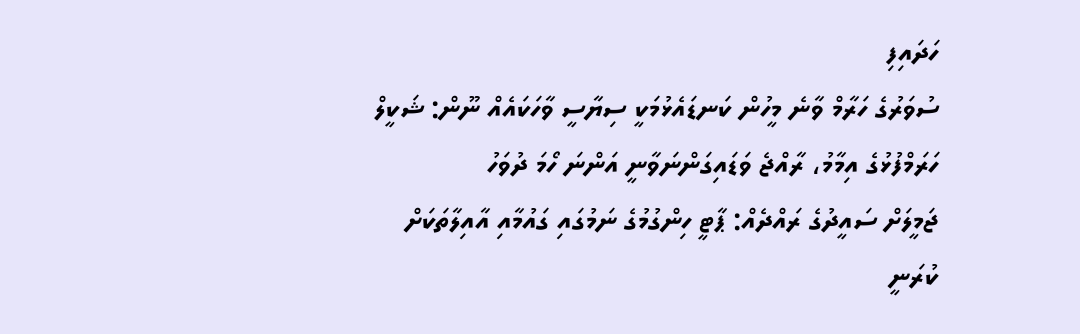ހަދައިފި
ސުވަރުގެ ހަރާމް ވާނެ މީހުން ކަނޑައެޅުމަކީ ސިޔާސީ ވާހަކައެއް ނޫން: ޝަކީލް
ހަރަމްފުޅުގެ އިމާމު، ރާއްޖެ ވަޑައިގަންނަވާނީ އަންނަ ހޯމަ ދުވަހު
ޖަމީލަށް ސައީދުގެ ރައްދެއް: ޕާޓީ ހިންގުމުގެ ނަމުގައި ގައުމާއި އާއިލާތަކަށް ކުރަނީ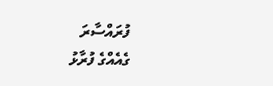ފުރައްސާރަ
ގެއެއްގެ ފުރާޅު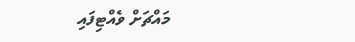މައްޗަށް ވެއްޓިފައި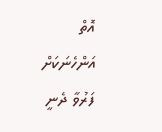އޮތް އަންހެނަކަށް ފަރުވާ ދެނީ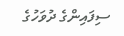ސިފައިންގެ ދުވަހުގެ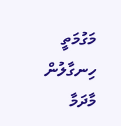މަގުމަތީ ހިނގާލުން މާދަމާ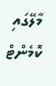މާލޭގައި
ކޮމެންޓް